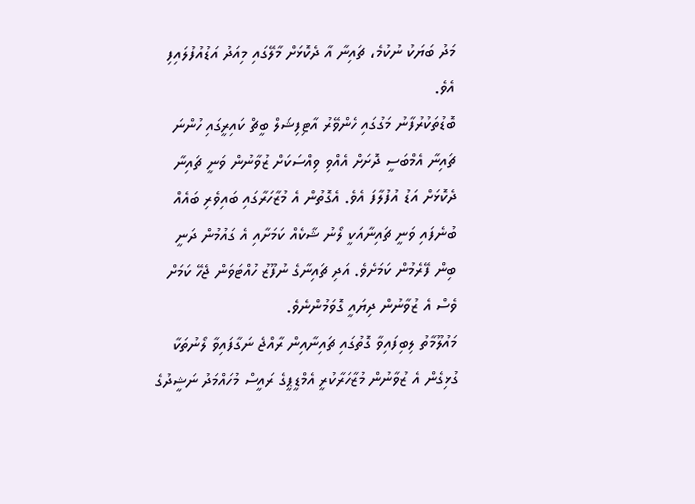މަދު ބަޔަކު ނުކުމެ، ޗައިނާ އާ ދެކޮޅަށް މާލޭގައި މިއަދު އަޑުއުފުލައިފި އެވެ.
ބޮޑުތަކުރުފާނު މަގުގައި ހެންވޭރު އާޓިފިޝަލް ބީޗް ކައިރީގައި ހުންނަ ޗައިނާ އެމްބަސީ ދޮށަށް އެއްވި ވިއްސަކަށް ޒުވާނުން ވަނީ ޗައިނާ ދެކޮޅަށް އަޑު އުފުލާފަ އެވެ. އެގޮތުން އެ މުޒާހަރާގައި ބައިވެރި ބައެއް ބުނެފައި ވަނީ ޗައިނާއަކީ ލޯނު ޝާކެއް ކަމަށާއި އެ ގައުމުން ދަނީ ބިން ފޭރެމުން ކަމަށެވެ. އަދި ޗައިނާގެ ނުފޫޒު ހުއްޓަވަން ޖެހޭ ކަމަށް ވެސް އެ ޒުވާނުން ދިޔައީ ގޮވަމުންނެވެ.
މައުލޫމާތު ލިބިފައިވާ ގޮތުގައި ޗައިނާއިން ރާއްޖެ ނަގާފައިވާ ލޯނުތަކާ ގުޅިގެން އެ ޒުވާނުން މުޒާހަރާކުރީ އެމްޑީޕީގެ ރައީސް މުހައްމަދު ނަޝީދުގެ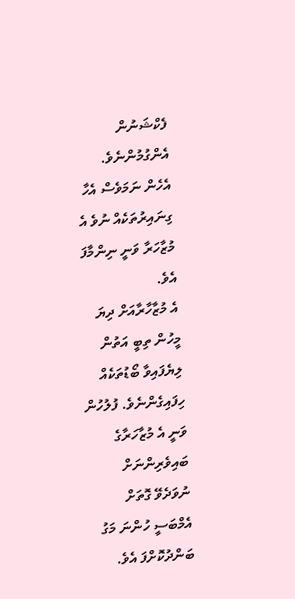ފެކްޝަނުން އެންގުމުންނެވެ.
އެހެން ނަމަވެސް އެހާ ގިނައިރުތަކެއް ނުވެ އެ މުޒާހަރާ ވަނީ ނިންމާފަ އެވެ.
އެ މުޒާހާރާއަށް ދިޔަ މީހުން ތިބީ އަތުން ލިޔެފައިވާ ބޯޑުތަކެއް ހިފައިގެންނެވެ. ފުލުހުން ވަނީ އެ މުޒާހަރާގެ ބައިވެރިންނަށް ނުވަދެވޭ ގޮތަށް އެމްބަސީ ހުންނަ މަގު ބަންދުކޮށްފަ އެވެ.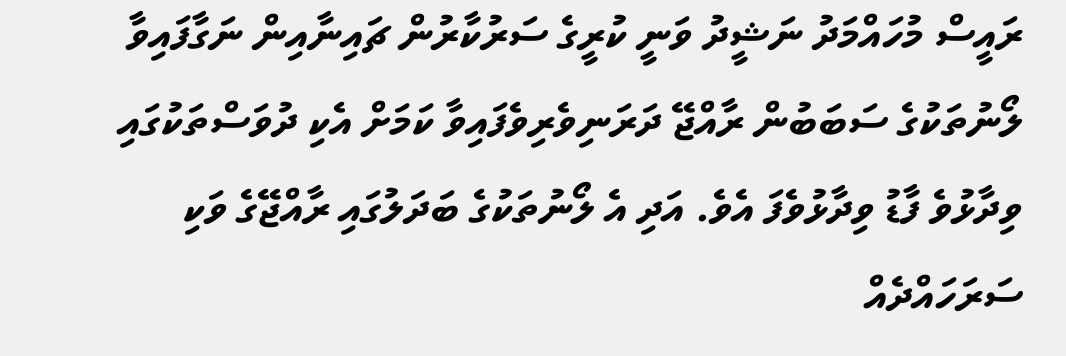ރައީސް މުހައްމަދު ނަޝީދު ވަނީ ކުރީގެ ސަރުކާރުން ޗައިނާއިން ނަގާފައިވާ ލޯނުތަކުގެ ސަބަބުން ރާއްޖޭ ދަރަނިވެރިވެފައިވާ ކަމަށް އެކި ދުވަސްތަކުގައި ވިދާޅުވެ ފާޑު ވިދާޅުވެފަ އެވެ. އަދި އެ ލޯނުތަކުގެ ބަދަލުގައި ރާއްޖޭގެ ވަކި ސަރަހައްދެއް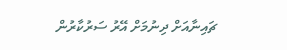ޗައިނާއަށް ދިނުމަށް އޭރު ސަރުކާރުން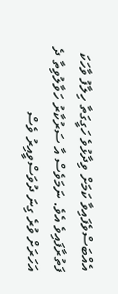އެއްބަސްވެފައިވާ ކަމަށް ވިދާޅުވެ ހަގީގަތާ ހިލާފު ވާހަކަ ފަތުރާފައިވެ އެވެ. ނަމަވެސް އާ ސަރުކާރު ހަވާލުވިތާ ދެ އަހަރަށް ވުރެ ގިނަ ދުވަސްވީއިރު ވެސް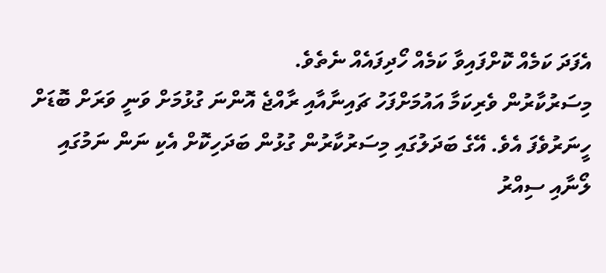އެފަދަ ކަމެއް ކޮށްފައިވާ ކަމެއް ހޯދިފައެއް ނެތެވެ.
މިސަރުކާރުން ވެރިކަމާ އައުމަށްފަހު ޗައިނާއާއި ރާއްޖެ އޮންނަ ގުޅުމަށް ވަނީ ވަރަށް ބޮޑަށް ހީނަރުވެފަ އެވެ. އޭގެ ބަދަލުގައި މިސަރުކާރުން ގުޅުން ބަދަހިކޮށް އެކި ނަން ނަމުގައި ލޯނާއި ސިއްރު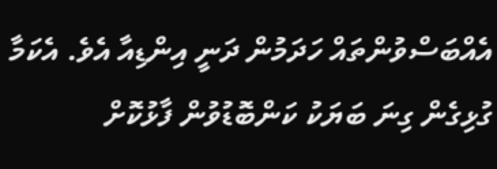އެއްބަސްވުންތައް ހަދަމުން ދަނީ އިންޑިއާ އެވެ. އެކަމާ ގުޅިގެން ގިނަ ބަޔަކު ކަންބޮޑުވުން ފާޅުކޮށް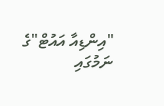"އިންޑިއާ އައުޓް"ގެ ނަމުގައި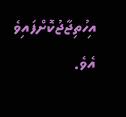އިހުތިޖާޖުކޮށްފައިވެ އެވެ.